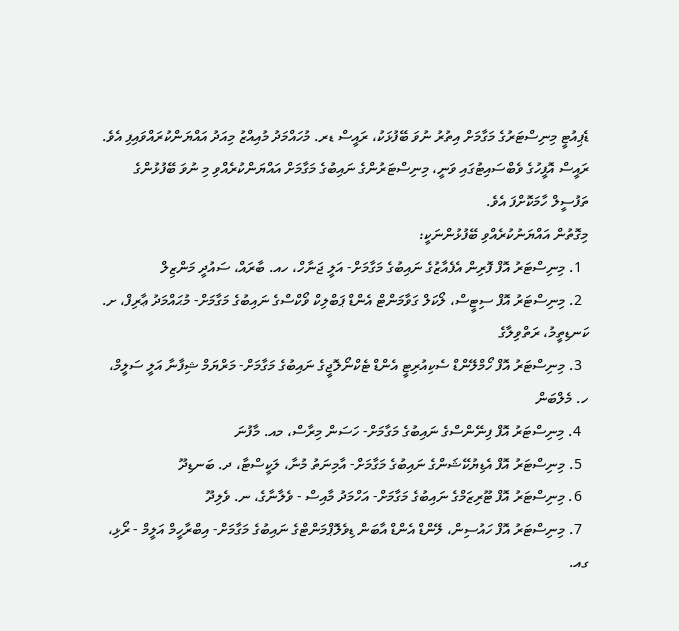ޑެޕިއުޓީ މިނިސްޓަރުގެ މަގާމަށް އިތުރު ނުވަ ބޭފުޅަކު، ރައީސް ޑރ. މުހައްމަދު މުއިއްޒު މިއަދު އައްޔަންކުރައްވައިފި އެވެ.
ރައީސް އޮފީހުގެ ވެބްސައިޓުގައި ވަނީ، މިނިސްޓަރުންގެ ނައިބުގެ މަގާމަށް އައްޔަންކުރެއްވި މި ނުވަ ބޭފުޅުންގެ ތަފުސީލް ހާމަކޮށްފަ އެވެ.
މިގޮތުން އައްޔަނުކުރެއްވި ބޭފުޅުންނަކީ:
  1. މިނިސްޓަރު އޮފް ފޮރިން އެފެއާޒުގެ ނައިބުގެ މަގާމަށް- އަލީ ޖަނާހް، ހއ. ބާރައް، ސައުދީ މަންޒިލް
  2. މިނިސްޓަރު އޮފް ސިޓީސް، ލޯކަލް ގަވާމަންޓް އެންޑް ޕަބްލިކް ވޯކްސްގެ ނައިބުގެ މަގާމަށް- މުޙައްމަދު ޢާރިފް، ށ. ކަނޑިތީމު، ރަތްވިލާގެ
  3. މިނިސްޓަރު އޮފް ހޯމްލޭންޑް ސެކިއުރިޓީ އެންޑް ޓެކްނޯލޮޖީގެ ނައިބުގެ މަގާމަށް- މަރްޔަމް ޝިފާނާ އަލީ ސަލީމް، ހ. މެލްބަން
  4. މިނިސްޓަރު އޮފް ފިނޭންސްގެ ނައިބުގެ މަގާމަށް- ހަސަން މިރާސް، މއ. މާފުނަ
  5. މިނިސްޓަރު އޮފް އެޑިޔުކޭޝަންގެ ނައިބުގެ މަގާމަށް- އާމިނަތު މުނާ، ލަކީސްޓާ، ދ. ބަނޑިދޫ
  6. މިނިސްޓަރު އޮފް ޓޫރިޒަމްގެ ނައިބުގެ މަގާމަށް- އަހްމަދު މާއިސް - ވެލާނާގެ، ނ. ވެލިދޫ
  7. މިނިސްޓަރު އޮފް ހައުސިން، ލޭންޑް އެންޑް އާބަން ޑިވެލޮޕްމަންޓްގެ ނައިބުގެ މަގާމަށް- އިބްރާހީމް އަލީމް - ރޯޅި، ގއ.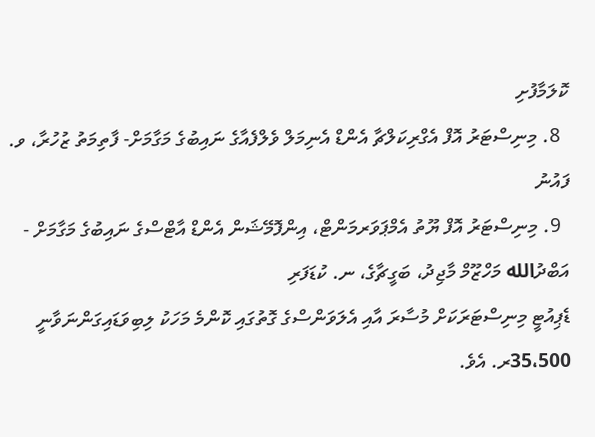ކޮލަމާފުށި
  8. މިނިސްޓަރު އޮފް އެގްރިކަލްޗާ އެންޑް އެނިމަލް ވެލްފެއާގެ ނައިބުގެ މަގާމަށް- ފާތިމަތު ޒުހުރާ، ވ. ފައުނު
  9. މިނިސްޓަރު އޮފް ޔޫތު އެމްޕަވަރމަންޓް، އިންފޮމޭޝަން އެންޑް އާޓްސްގެ ނައިބުގެ މަގާމަށް - އަބްދުالله މަހްޒޫމް މާޖިދު، ބަގީޗާގެ، ނ. ކުޑަފަރި
ޑެޕިއުޓީ މިނިސްޓަރަކަށް މުސާރަ އާއި އެލަވަންސްގެ ގޮތުގައި ކޮންމެ މަހަކު ލިބިވަޑައިގަންނަވާނީ 35،500ރ. އެވެ.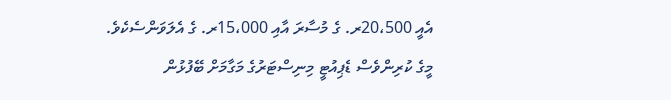އެއީ 20،500ރ. ގެ މުސާރަ އާއި 15،000ރ. ގެ އެލަވަންސެކެވެ.
މީގެ ކުރިންވެސް ޑެޕިއުޓީ މިނިސްޓަރުގެ މަގާމަށް ބޭފުޅުން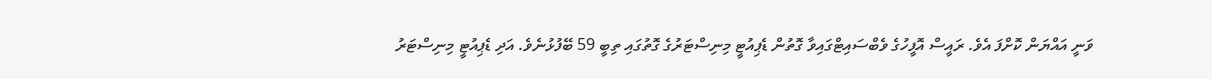ވަނީ އައްޔަން ކޮށްފަ އެވެ. ރައީސް އޮފީހުގެ ވެބްސައިޓްގައިވާ ގޮތުން ޑެޕިއުޓީ މިނިސްޓަރުގެ ގޮތުގައި ތިބީ 59 ބޭފުޅުނެވެ. އަދި ޑެޕިއުޓީ މިނިސްޓަރު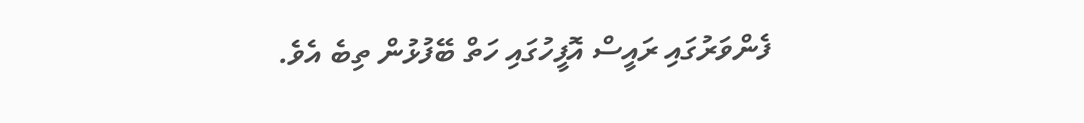ފެންވަރުގައި ރައީސް އޮފީހުގައި ހަތް ބޭފުޅުން ތިބެ އެވެ.